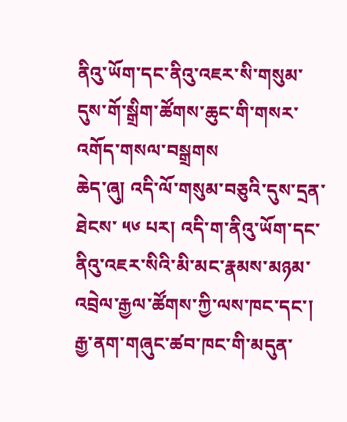ནིའུ་ཡོག་དང་ནིའུ་འཇར་སི་གསུམ་དུས་གོ་སྒྲིག་ཚོགས་ཆུང་གི་གསར་འགོད་གསལ་བསྒྲགས
ཆེད་ཞུ། འདི་ལོ་གསུམ་བཅུའི་དུས་དྲན་ཐེངས་ ༥༦ པར། འདི་ག་ནིའུ་ཡོག་དང་ནིའུ་འཇར་སིའི་མི་མང་རྣམས་མཉམ་འབྲེལ་རྒྱལ་ཚོགས་ཀྱི་ལས་ཁང་དང་། རྒྱ་ནག་གཞུང་ཚབ་ཁང་གི་མདུན་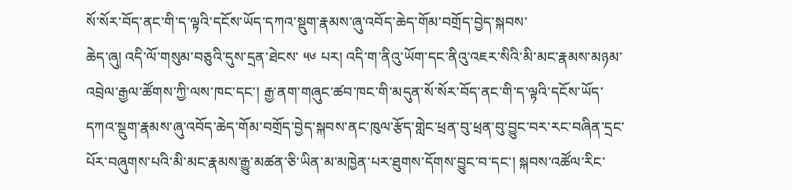སོ་སོར་བོད་ནང་གི་ད་ལྟའི་དངོས་ཡོད་དཀའ་སྡུག་རྣམས་ཞུ་འབོད་ཆེད་གོམ་བགྲོད་བྱེད་སྐབས་
ཆེད་ཞུ། འདི་ལོ་གསུམ་བཅུའི་དུས་དྲན་ཐེངས་ ༥༦ པར། འདི་ག་ནིའུ་ཡོག་དང་ནིའུ་འཇར་སིའི་མི་མང་རྣམས་མཉམ་འབྲེལ་རྒྱལ་ཚོགས་ཀྱི་ལས་ཁང་དང་། རྒྱ་ནག་གཞུང་ཚབ་ཁང་གི་མདུན་སོ་སོར་བོད་ནང་གི་ད་ལྟའི་དངོས་ཡོད་དཀའ་སྡུག་རྣམས་ཞུ་འབོད་ཆེད་གོམ་བགྲོད་བྱེད་སྐབས་ནང་ཁུལ་རྩོད་གླེང་ཕྲན་བུ་ཕྲན་བུ་བྱུང་བར་རང་བཞིན་དྲང་པོར་བཞུགས་པའི་མི་མང་རྣམས་རྒྱུ་མཚན་ཅི་ཡིན་མ་མཁྱེན་པར་ཐུགས་དོགས་བྱུང་བ་དང་། སྐབས་འཚོལ་རིང་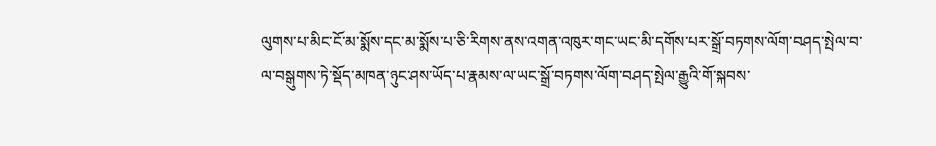ལུགས་པ་མིང་ངོ་མ་སྨོས་དང་མ་སྨོས་པ་ཅི་རིགས་ནས་འགན་འཁུར་གང་ཡང་མི་དགོས་པར་སྒྲོ་བཏགས་ལོག་བཤད་སྤེལ་བ་ལ་བསྒུགས་ཏེ་སྡོད་མཁན་ཉུང་ཤས་ཡོད་པ་རྣམས་ལ་ཡང་སྒྲོ་བཏགས་ལོག་བཤད་སྤེལ་རྒྱུའི་གོ་སྐབས་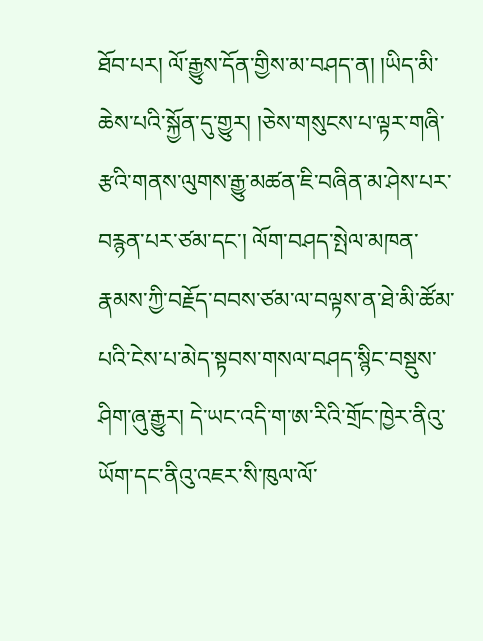ཐོབ་པར། ལོ་རྒྱུས་དོན་གྱིས་མ་བཤད་ན། །ཡིད་མི་ཆེས་པའི་སྐྱོན་དུ་གྱུར། །ཅེས་གསུངས་པ་ལྟར་གཞི་རྩའི་གནས་ལུགས་རྒྱུ་མཚན་ཇི་བཞིན་མ་ཤེས་པར་བརྙན་པར་ཙམ་དང་། ལོག་བཤད་སྤེལ་མཁན་རྣམས་ཀྱི་བརྗོད་བབས་ཙམ་ལ་བལྟས་ན་ཐེ་མི་ཚོམ་པའི་ངེས་པ་མེད་སྟབས་གསལ་བཤད་སྙིང་བསྡུས་ཤིག་ཞུ་རྒྱུར། དེ་ཡང་འདི་ག་ཨ་རིའི་གྲོང་ཁྱེར་ནིའུ་ཡོག་དང་ནིའུ་འཇར་སི་ཁུལ་ལོ་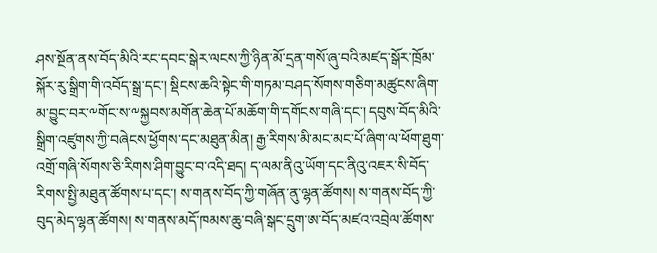ཤས་སྔོན་ནས་བོད་མིའི་རང་དབང་སྒེར་ལངས་ཀྱི་ཉིན་མོ་དྲན་གསོ་ཞུ་བའི་མཛད་སྒོར་ཁྲོམ་སྐོར་རུ་སྒྲིག་གི་འབོད་སྒྲ་དང་། སྡིངས་ཆའི་སྟེང་གི་གཏམ་བཤད་སོགས་གཅིག་མཚུངས་ཞིག་མ་བྱུང་བར་༸གོང་ས་༸སྐྱབས་མགོན་ཆེན་པོ་མཆོག་གི་དགོངས་གཞི་དང་། དབུས་བོད་མིའི་སྒྲིག་འཛུགས་ཀྱི་བཞེངས་ཕྱོགས་དང་མཐུན་མིན། རྒྱ་རིགས་མི་མང་མང་པོ་ཞིག་ལ་ཕོག་ཐུག་འགྲོ་གཞི་སོགས་ཅི་རིགས་ཤིག་བྱུང་བ་འདི་ཐད། ད་ལམ་ནིའུ་ཡོག་དང་ནིའུ་འཇར་སི་བོད་རིགས་སྤྱི་མཐུན་ཚོགས་པ་དང་། ས་གནས་བོད་ཀྱི་གཞོན་ནུ་ལྷན་ཚོགས། ས་གནས་བོད་ཀྱི་བུད་མེད་ལྷན་ཚོགས། ས་གནས་མདོ་ཁམས་ཆུ་བཞི་སྒང་དྲུག་ཨ་བོད་མཛའ་འབྲེལ་ཚོགས་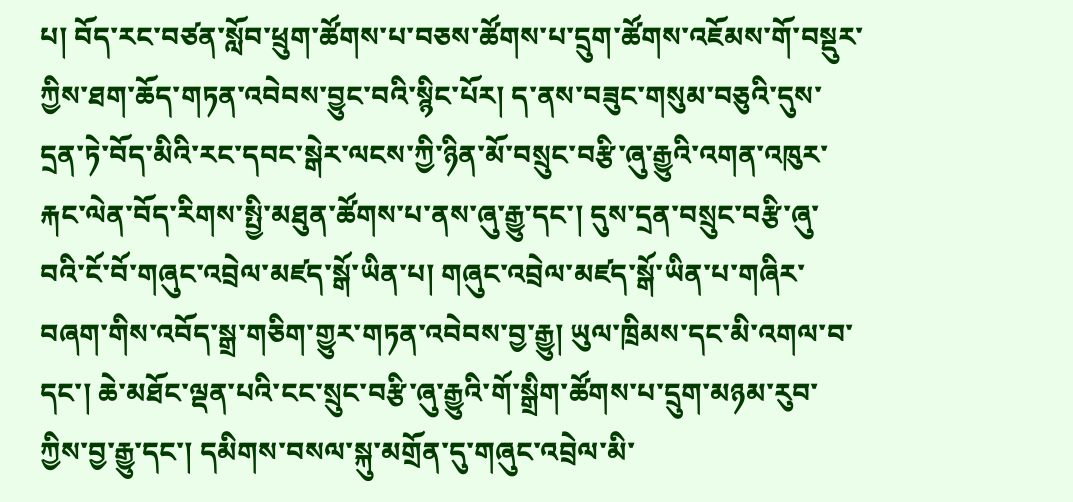པ། བོད་རང་བཙན་སློབ་ཕྲུག་ཚོགས་པ་བཅས་ཚོགས་པ་དྲུག་ཚོགས་འཇོམས་གོ་བསྡུར་ཀྱིས་ཐག་ཆོད་གཏན་འབེབས་བྱུང་བའི་སྙིང་པོར། ད་ནས་བཟུང་གསུམ་བཅུའི་དུས་དྲན་ཏེ་བོད་མིའི་རང་དབང་སྒེར་ལངས་ཀྱི་ཉིན་མོ་བསྲུང་བརྩི་ཞུ་རྒྱུའི་འགན་འཁུར་རྐང་ལེན་བོད་རིགས་སྤྱི་མཐུན་ཚོགས་པ་ནས་ཞུ་རྒྱུ་དང་། དུས་དྲན་བསྲུང་བརྩི་ཞུ་བའི་ངོ་བོ་གཞུང་འབྲེལ་མཛད་སྒོ་ཡིན་པ། གཞུང་འབྲེལ་མཛད་སྒོ་ཡིན་པ་གཞིར་བཞག་གིས་འབོད་སྒྲ་གཅིག་གྱུར་གཏན་འབེབས་བྱ་རྒྱུ། ཡུལ་ཁྲིམས་དང་མི་འགལ་བ་དང་། ཆེ་མཐོང་ལྡན་པའི་ངང་སྲུང་བརྩི་ཞུ་རྒྱུའི་གོ་སྒྲིག་ཚོགས་པ་དྲུག་མཉམ་རུབ་ཀྱིས་བྱ་རྒྱུ་དང་། དམིགས་བསལ་སྐུ་མགྲོན་དུ་གཞུང་འབྲེལ་མི་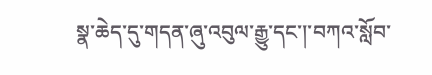སྣ་ཆེད་དུ་གདན་ཞུ་འབུལ་རྒྱུ་དང་།་བཀའ་སློབ་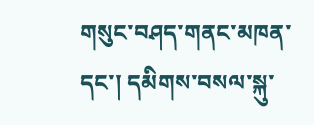གསུང་བཤད་གནང་མཁན་དང་། དམིགས་བསལ་སྐུ་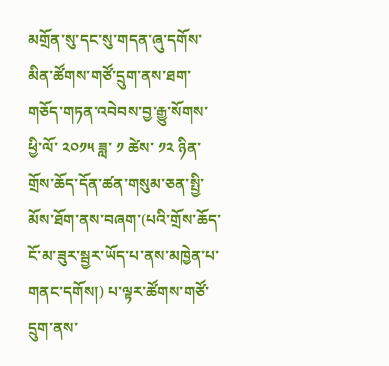མགྲོན་སུ་དང་སུ་གདན་ཞུ་དགོས་མིན་ཚོགས་གཙོ་དྲུག་ནས་ཐག་གཅོད་གཏན་འབེབས་བྱ་རྒྱུ་སོགས་ཕྱི་ལོ་ ༢༠༡༥ ཟླ་ ༡ ཚེས་ ༡༢ ཉིན་གྲོས་ཆོད་དོན་ཚན་གསུམ་ཅན་སྤྱི་མོས་ཐོག་ནས་བཞག་(པའི་གྲོས་ཆོད་ངོ་མ་ཟུར་སྦྱར་ཡོད་པ་ནས་མཁྱེན་པ་གནང་དགོས།) པ་ལྟར་ཚོགས་གཙོ་དྲུག་ནས་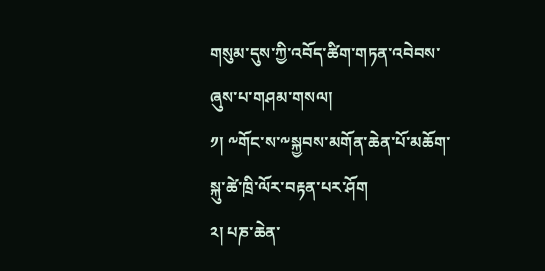གསུམ་དུས་ཀྱི་འབོད་ཚིག་གཏན་འབེབས་ཞུས་པ་གཤམ་གསལ།
༡། ༸གོང་ས་༸སྐྱབས་མགོན་ཆེན་པོ་མཆོག་སྐུ་ཚེ་ཁྲི་ལོར་བརྟན་པར་ཤོག
༢། པཎ་ཆེན་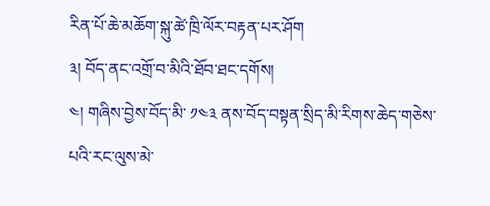རིན་པོ་ཆེ་མཆོག་སྐུ་ཚེ་ཁྲི་ལོར་བརྟན་པར་ཤོག
༣། བོད་ནང་འགྲོ་བ་མིའི་ཐོབ་ཐང་དགོས།
༤། གཞིས་བྱེས་བོད་མི་ ༡༤༣ ནས་བོད་བསྟན་སྲིད་མི་རིགས་ཆེད་གཅེས་པའི་རང་ལུས་མེ་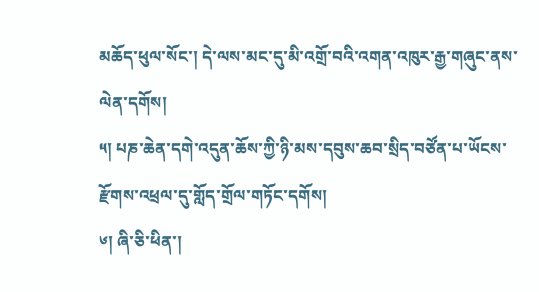མཆོད་ཕུལ་སོང་། དེ་ལས་མང་དུ་མི་འགྲོ་བའི་འགན་འཁུར་རྒྱ་གཞུང་ནས་ལེན་དགོས།
༥། པཎ་ཆེན་དགེ་འདུན་ཆོས་ཀྱི་ཉི་མས་དབུས་ཆབ་སྲིད་བཙོན་པ་ཡོངས་རྫོགས་འཕྲལ་དུ་གློད་གྲོལ་གཏོང་དགོས།
༦། ཞི་ཅི་ཕིན་།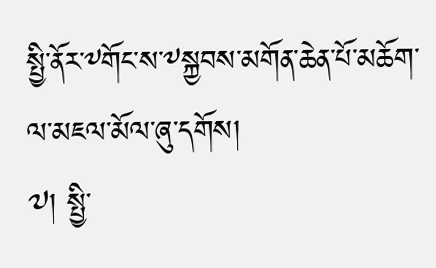སྤྱི་ནོར་༸གོང་ས་༸སྐྱབས་མགོན་ཆེན་པོ་མཆོག་ལ་མཇལ་མོལ་ཞུ་དགོས།
༧། སྤྱི་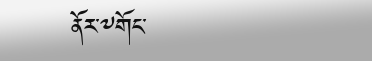ནོར་༸གོང་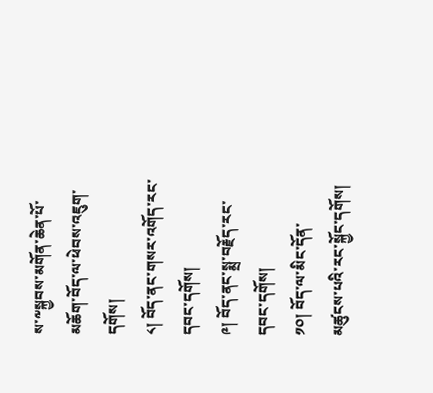ས་༸སྐྱབས་མགོན་ཆེན་པོ་མཆོག་བོད་ལ་ཕེབས་འཇུག་དགོས།
༨། བོད་ནང་གསར་འགོད་རང་དབང་དགོས།
༩། བོད་ནང་སྨྲ་བརྗོད་རང་དབང་དགོས།
༡༠། བོད་ལ་མིང་དོན་མཚུངས་པའི་རང་སྐྱོང་དགོས།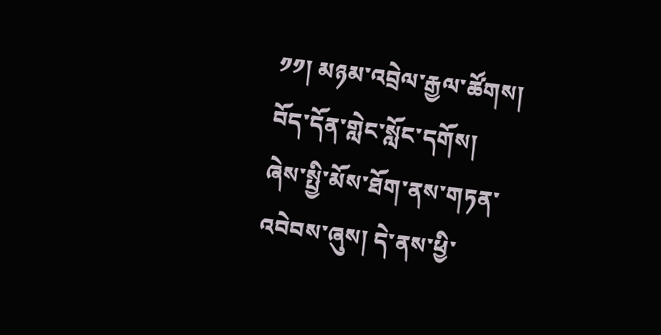༡༡། མཉམ་འབྲེལ་རྒྱལ་ཚོགས། བོད་དོན་གླེང་སློང་དགོས།
ཞེས་སྤྱི་མོས་ཐོག་ནས་གཏན་འབེབས་ཞུས། དེ་ནས་ཕྱི་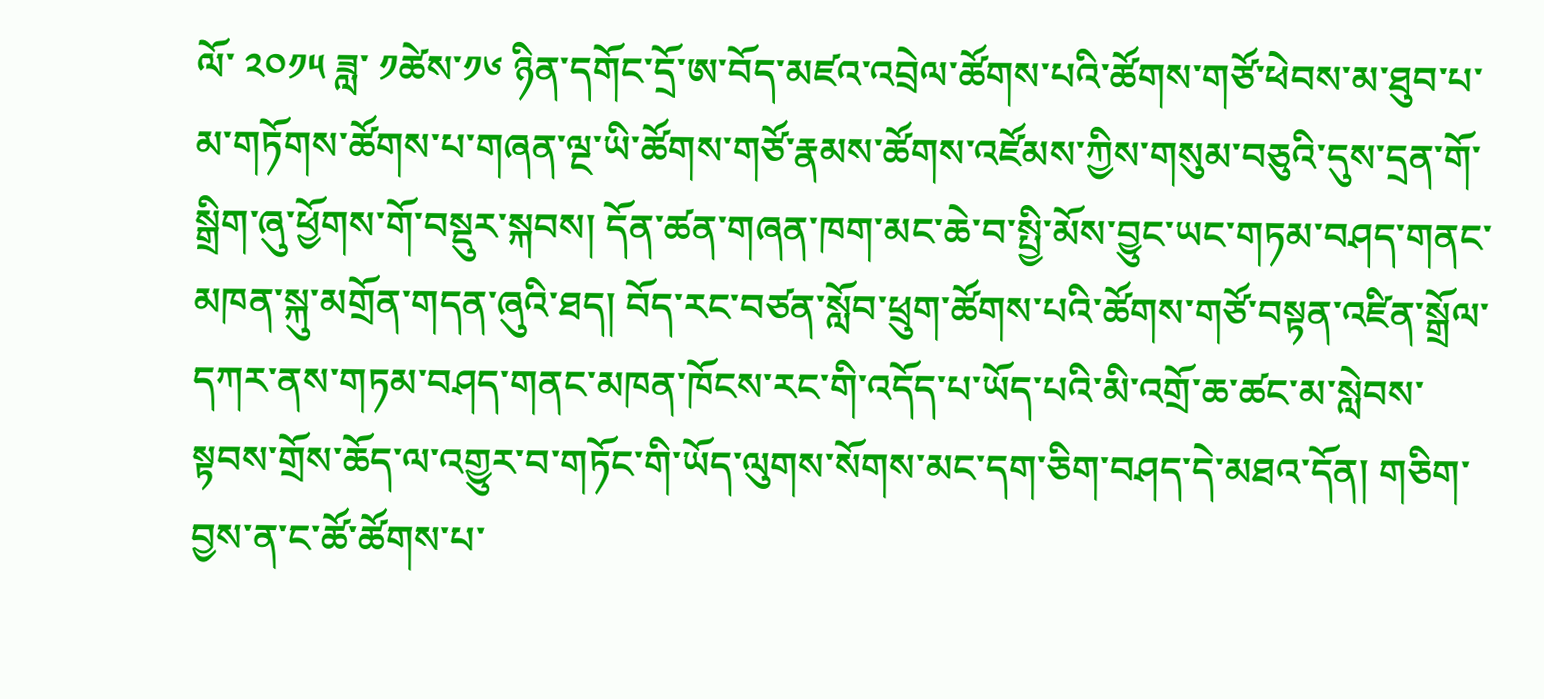ལོ་ ༢༠༡༥ ཟླ་ ༡ཚེས་༡༦ ཉིན་དགོང་དྲོ་ཨ་བོད་མཛའ་འབྲེལ་ཚོགས་པའི་ཚོགས་གཙོ་ཕེབས་མ་ཐུབ་པ་མ་གཏོགས་ཚོགས་པ་གཞན་ལྔ་ཡི་ཚོགས་གཙོ་རྣམས་ཚོགས་འཛོམས་ཀྱིས་གསུམ་བཅུའི་དུས་དྲན་གོ་སྒྲིག་ཞུ་ཕྱོགས་གོ་བསྡུར་སྐབས། དོན་ཚན་གཞན་ཁག་མང་ཆེ་བ་སྤྱི་མོས་བྱུང་ཡང་གཏམ་བཤད་གནང་མཁན་སྐུ་མགྲོན་གདན་ཞུའི་ཐད། བོད་རང་བཙན་སློབ་ཕྲུག་ཚོགས་པའི་ཚོགས་གཙོ་བསྟན་འཛིན་སྒྲོལ་དཀར་ནས་གཏམ་བཤད་གནང་མཁན་ཁོངས་རང་གི་འདོད་པ་ཡོད་པའི་མི་འགྲོ་ཆ་ཚང་མ་སླེབས་སྟབས་གྲོས་ཆོད་ལ་འགྱུར་བ་གཏོང་གི་ཡོད་ལུགས་སོགས་མང་དག་ཅིག་བཤད་དེ་མཐའ་དོན། གཅིག་བྱས་ན་ང་ཚོ་ཚོགས་པ་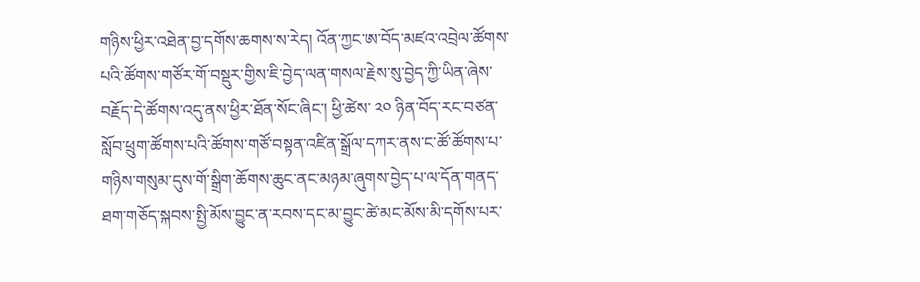གཉིས་ཕྱིར་འཐེན་བྱ་དགོས་ཆགས་ས་རེད། འོན་ཀྱང་ཨ་བོད་མཛའ་འབྲེལ་ཚོགས་པའི་ཚོགས་གཙོར་གོ་བསྡུར་གྱིས་ཇི་བྱེད་ལན་གསལ་རྗེས་སུ་བྱེད་ཀྱི་ཡིན་ཞེས་བརྗོད་དེ་ཚོགས་འདུ་ནས་ཕྱིར་ཐོན་སོང་ཞིང་། ཕྱི་ཚེས་ ༢༠ ཉིན་བོད་རང་བཙན་སློབ་ཕྲུག་ཚོགས་པའི་ཚོགས་གཙོ་བསྟན་འཛིན་སྒྲོལ་དཀར་ནས་ང་ཚོ་ཚོགས་པ་གཉིས་གསུམ་དུས་གོ་སྒྲིག་ཆོགས་ཆུང་ནང་མཉམ་ཞུགས་བྱེད་པ་ལ་དོན་གནད་ཐག་གཅོད་སྐབས་སྤྱི་མོས་བྱུང་ན་རབས་དང་མ་བྱུང་ཚེ་མང་མོས་མི་དགོས་པར་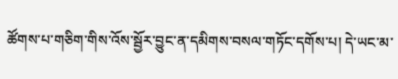ཚོགས་པ་གཅིག་གིས་འོས་སྦྱོར་བྱུང་ན་དམིགས་བསལ་གཏོང་དགོས་པ། དེ་ཡང་མ་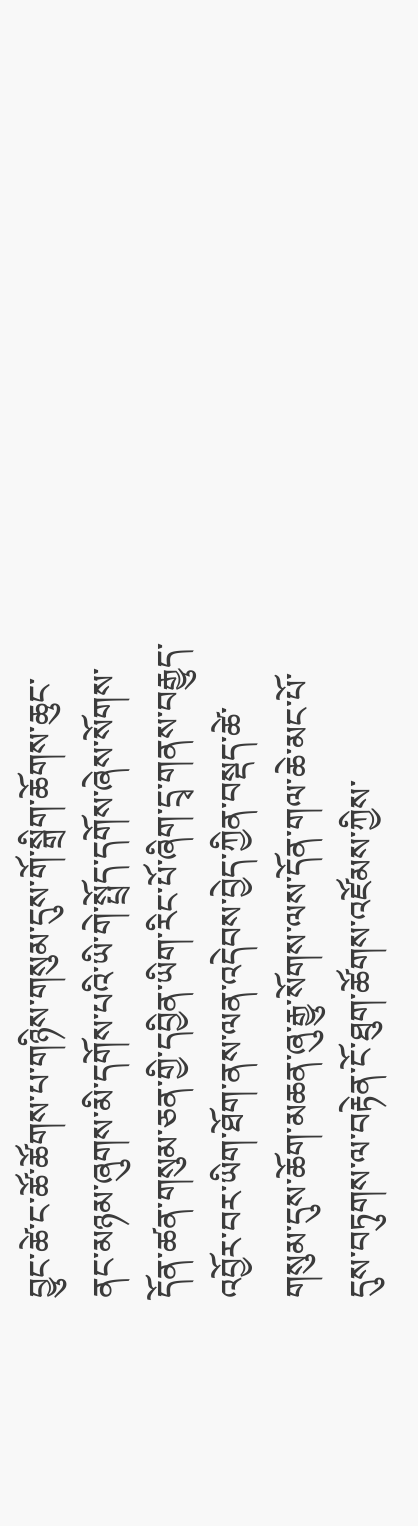བྱུང་ཚེ་ང་ཚོ་ཚོགས་པ་གཉིས་གསུམ་དུས་གོ་སྒྲིག་ཆོགས་ཆུང་ནང་མཉམ་ཞུགས་མི་དགོས་པའི་ཡི་གེ་སྤྲོད་དགོས་ཞེས་སོགས་དོན་ཚན་གསུམ་ཅན་གྱི་དབྱིན་ཡིག་རིང་པོ་ཞིག་དྲྭ་གནས་བརྒྱུད་འབྱོར་བར་ཡིག་ཐོག་ནས་ལན་འདེབས་བྱེད་ཀྱིན་བསྡད་ཚེ་གསུམ་དུས་ཆོག་མཆན་ཞུ་རྒྱུ་སོགས་ལས་དོན་གལ་ཆེ་མང་པོ་དུས་བཏུགས་ལ་བརྟེན་ངོ་ཐུག་ཚོགས་འཛོམས་ཀྱིས་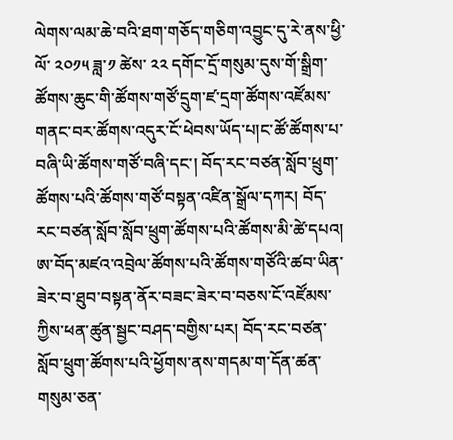ལེགས་ལམ་ཆེ་བའི་ཐག་གཅོད་གཅིག་འབྱུང་དུ་རེ་ནས་ཕྱི་ལོ་ ༢༠༡༥ ཟླ་༡ ཚེས་ ༢༢ དགོང་དྲོ་གསུམ་དུས་གོ་སྒྲིག་ཚོགས་ཆུང་གི་ཚོགས་གཙོ་དྲུག་ཛ་དྲག་ཚོགས་འཛོམས་གནང་བར་ཚོགས་འདུར་ངོ་ཕེབས་ཡོད་པ།ང་ཚོ་ཚོགས་པ་བཞི་ཡི་ཚོགས་གཙོ་བཞི་དང་། བོད་རང་བཙན་སློབ་ཕྲུག་ཚོགས་པའི་ཚོགས་གཙོ་བསྟན་འཛིན་སྒྲོལ་དཀར། བོད་རང་བཙན་སློབ་སློབ་ཕྲུག་ཚོགས་པའི་ཚོགས་མི་ཚེ་དཔའ། ཨ་བོད་མཛའ་འབྲེལ་ཚོགས་པའི་ཚོགས་གཙོའི་ཚབ་ཡིན་ཟེར་བ་ཐུབ་བསྟན་ནོར་བཟང་ཟེར་བ་བཅས་ངོ་འཛོམས་ཀྱིས་ཕན་ཚུན་སྦྱང་བཤད་བགྱིས་པར། བོད་རང་བཙན་སློབ་ཕྲུག་ཚོགས་པའི་ཕྱོགས་ནས་གདམ་ག་དོན་ཚན་གསུམ་ཅན་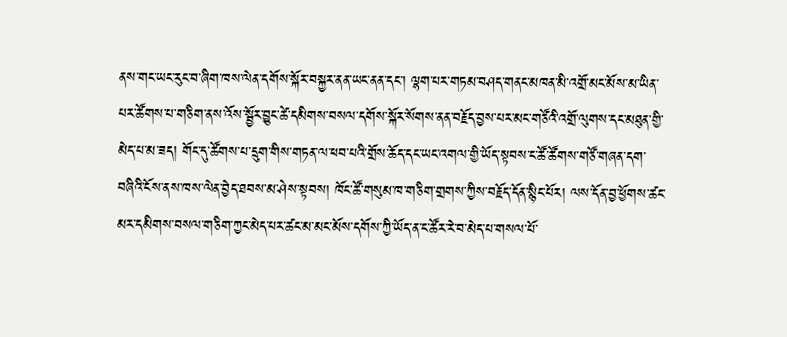ནས་གང་ཡང་རུང་བ་ཞིག་ཁས་ལེན་དགོས་སྐོར་བསྐྱར་ནན་ཡང་ནན་དང་། ལྷག་པར་གཏམ་བཤད་གནང་མཁན་མི་འགྲོ་མང་མོས་མ་ཡིན་པར་ཚོགས་པ་གཅིག་ནས་འོས་སྦྱོར་བྱུང་ཚེ་དམིགས་བསལ་དགོས་སྐོར་སོགས་ནན་བརྗོད་བྱས་པར་མང་གཙོའི་འགྲོ་ལུགས་དང་མཐུན་གྱི་མེད་པ་མ་ཟད། གོང་དུ་ཚོགས་པ་དྲུག་གིས་གཏན་ལ་ཕབ་པའི་གྲོས་ཆོད་དང་ཡང་འགལ་གྱི་ཡོད་སྟབས་ང་ཚོ་ཚོགས་གཙོ་གཞན་དག་བཞིའི་ངོས་ནས་ཁས་ལེན་བྱེད་ཐབས་མ་ཤེས་སྟབས། ཁོང་ཚོ་གསུམ་ཁ་གཅིག་གྲགས་ཀྱིས་བརྗོད་དོན་སྙིང་པོར། ལས་དོན་བྱ་ཕྱོགས་ཚང་མར་དམིགས་བསལ་གཅིག་ཀྱང་མེད་པར་ཚང་མ་མང་མོས་དགོས་ཀྱི་ཡོད་ན་ང་ཚོར་རེ་བ་མེད་པ་གསལ་པོ་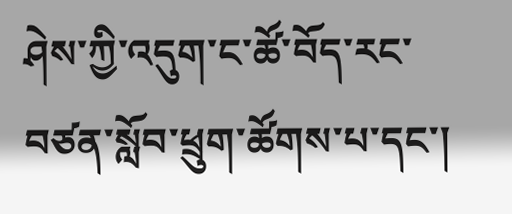ཤེས་ཀྱི་འདུག་ང་ཚོ་བོད་རང་བཙན་སློབ་ཕྲུག་ཚོགས་པ་དང་།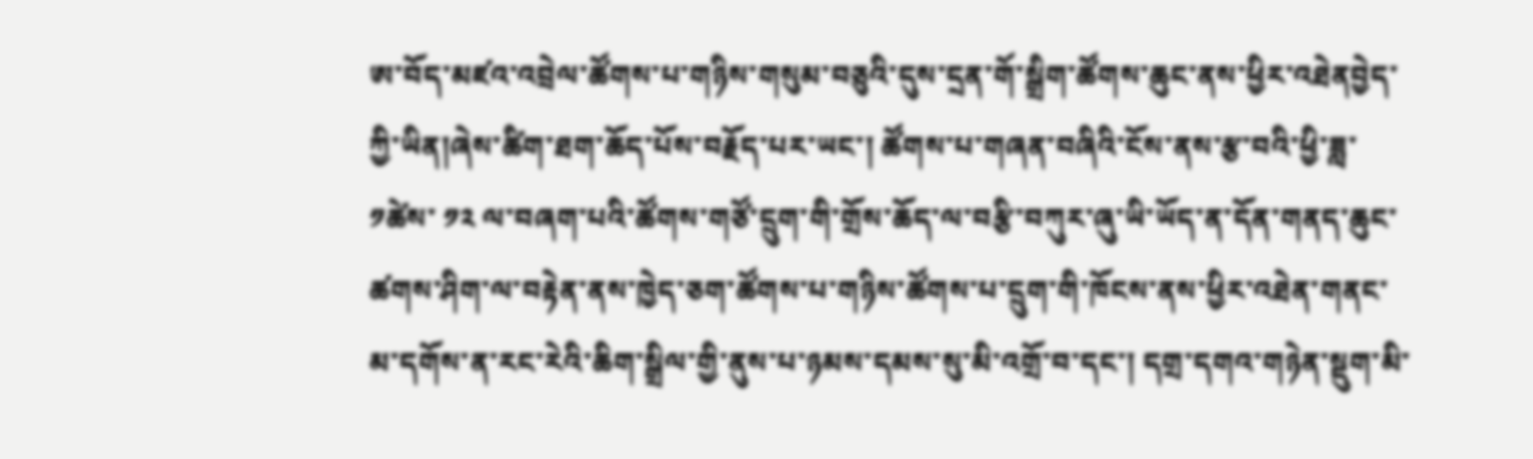ཨ་བོད་མཛའ་འབྲེལ་ཚོགས་པ་གཉིས་གསུམ་བཅུའི་དུས་དྲན་གོ་སྒྲིག་ཚོགས་ཆུང་ནས་ཕྱིར་འཐེནབྱེད་ཀྱི་ཡིན།ཞེས་ཚིག་ཐག་ཆོད་པོས་བརྗོད་པར་ཡང་། ཚོགས་པ་གཞན་བཞིའི་ངོས་ནས་རྩ་བའི་ཕྱི་ཟླ་ ༡ཚེས་ ༡༢ ལ་བཞག་པའི་ཚོགས་གཙོ་དྲུག་གི་གྲོས་ཆོད་ལ་བརྩི་བཀུར་ཞུ་ཡི་ཡོད་ན་དོན་གནད་ཆུང་ཚགས་ཤིག་ལ་བརྟེན་ནས་ཁྱེད་ཅག་ཚོགས་པ་གཉིས་ཚོགས་པ་དྲུག་གི་ཁོངས་ནས་ཕྱིར་འཐེན་གནང་མ་དགོས་ན་རང་རེའི་ཆིག་སྒྲིལ་གྱི་ནུས་པ་ཉམས་དམས་སུ་མི་འགྲོ་བ་དང་། དགྲ་དགའ་གཉེན་སྡུག་མི་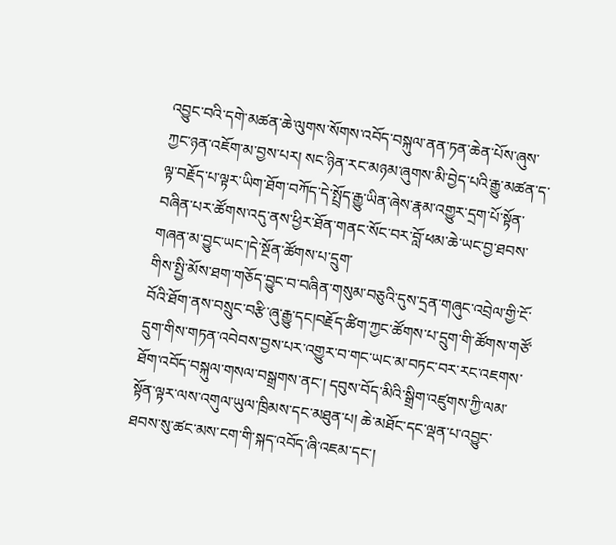འབྱུང་བའི་དགེ་མཚན་ཆེ་ལུགས་སོགས་འབོད་བསྐུལ་ནན་ཏན་ཆེན་པོས་ཞུས་ཀྱང་ཉན་འཇོག་མ་བྱས་པར། སང་ཉིན་རང་མཉམ་ཞུགས་མི་བྱེད་པའི་རྒྱུ་མཚན་ད་ལྟ་བརྗོད་པ་ལྟར་ཡིག་ཐོག་བཀོད་དེ་སྤྲོད་རྒྱུ་ཡིན་ཞེས་རྣམ་འགྱུར་དྲག་པོ་སྟོན་བཞིན་པར་ཚོགས་འདུ་ནས་ཕྱིར་ཐོན་གནང་སོང་བར་བློ་ཕམ་ཆེ་ཡང་བྱ་ཐབས་གཞན་མ་བྱུང་ཡང་།དེ་སྔོན་ཚོགས་པ་དྲུག་
གིས་སྤྱི་མོས་ཐག་གཅོད་བྱུང་བ་བཞིན་གསུམ་བཅུའི་དུས་དྲན་གཞུང་འབྲེལ་གྱི་ངོ་བོའི་ཐོག་ནས་བསྲུང་བརྩི་ཞུ་རྒྱུ་དང།བརྗོད་ཚིག་ཀྱང་ཚོགས་པ་དྲུག་གི་ཚོགས་གཙོ་དྲུག་གིས་གཏན་འབེབས་བྱས་པར་འགྱུར་བ་གང་ཡང་མ་བཏང་བར་རང་འཇགས་ཐོག་འབོད་བསྐུལ་གསལ་བསྒྲགས་ནང་། དབུས་བོད་མིའི་སྒྲིག་འཛུགས་ཀྱི་ལམ་སྟོན་ལྟར་ལས་འགུལ་ཡུལ་ཁྲིམས་དང་མཐུན་པ། ཆེ་མཐོང་དང་ལྡན་པ་འབྱུང་ཐབས་སུ་ཚང་མས་ངག་གི་སྐད་འབོད་ཞི་འཇམ་དང་།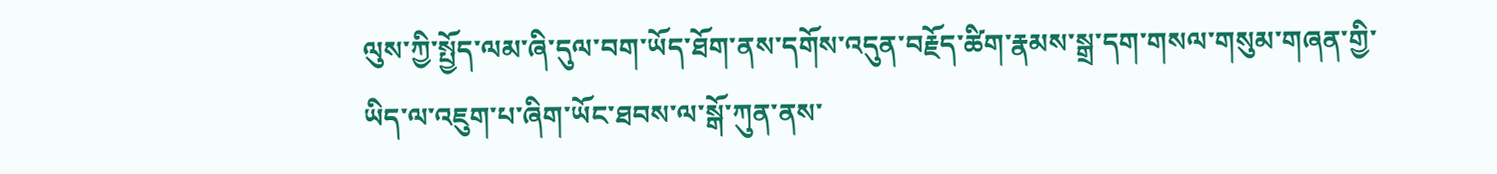ལུས་ཀྱི་སྤྱོད་ལམ་ཞི་དུལ་བག་ཡོད་ཐོག་ནས་དགོས་འདུན་བརྗོད་ཚིག་རྣམས་སྒྲ་དག་གསལ་གསུམ་གཞན་གྱི་ཡིད་ལ་འཇུག་པ་ཞིག་ཡོང་ཐབས་ལ་སྒོ་ཀུན་ནས་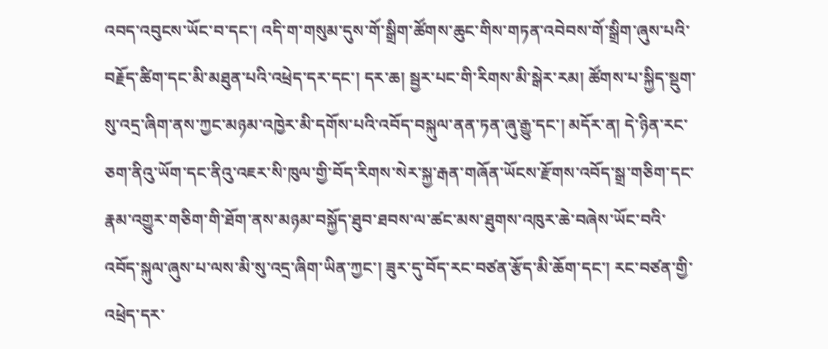འབད་འབུངས་ཡོང་བ་དང་། འདི་ག་གསུམ་དུས་གོ་སྒྲིག་ཚོགས་ཆུང་གིས་གཏན་འབེབས་གོ་སྒྲིག་ཞུས་པའི་བརྗོད་ཚིག་དང་མི་མཐུན་པའི་འཕྲེད་དར་དང་། དར་ཆ། སྦྱར་པང་གི་རིགས་མི་སྒེར་རམ། ཚོགས་པ་སྐྱིད་སྡུག་སུ་འདྲ་ཞིག་ནས་ཀྱང་མཉམ་འཁྱེར་མི་དགོས་པའི་འབོད་བསྐུལ་ནན་ཏན་ཞུ་རྒྱུ་དང་། མདོར་ན། དེ་ཉིན་རང་ཅག་ནིའུ་ཡོག་དང་ནིའུ་འཇར་སི་ཁུལ་གྱི་བོད་རིགས་སེར་སྐྱ་རྒན་གཞོན་ཡོངས་རྫོགས་འབོད་སྒྲ་གཅིག་དང་རྣམ་འགྱུར་གཅིག་གི་ཐོག་ནས་མཉམ་བསྐྱོད་ཐུབ་ཐབས་ལ་ཚང་མས་ཐུགས་འཁུར་ཆེ་བཞེས་ཡོང་བའི་འབོད་སྐུལ་ཞུས་པ་ལས་མི་སུ་འདྲ་ཞིག་ཡིན་ཀྱང་། ཟུར་དུ་བོད་རང་བཙན་རྩོད་མི་ཆོག་དང་། རང་བཙན་གྱི་འཕྲེད་དར་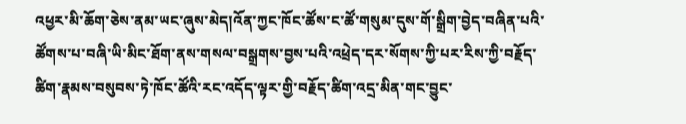འཕྱར་མི་ཆོག་ཅེས་ནམ་ཡང་ཞུས་མེད།འོན་ཀྱང་ཁོང་ཚོས་ང་ཚོ་གསུམ་དུས་གོ་སྒྲིག་བྱེད་བཞིན་པའི་ཚོགས་པ་བཞི་ཡི་མིང་ཐོག་ནས་གསལ་བསྒྲགས་བྱས་པའི་འཕྲེད་དར་སོགས་ཀྱི་པར་རིས་ཀྱི་བརྗོད་ཚིག་རྣམས་བསུབས་ཏེ་ཁོང་ཚོའི་རང་འདོད་ལྟར་གྱི་བརྗོད་ཚིག་འདྲ་མིན་གང་བྱུང་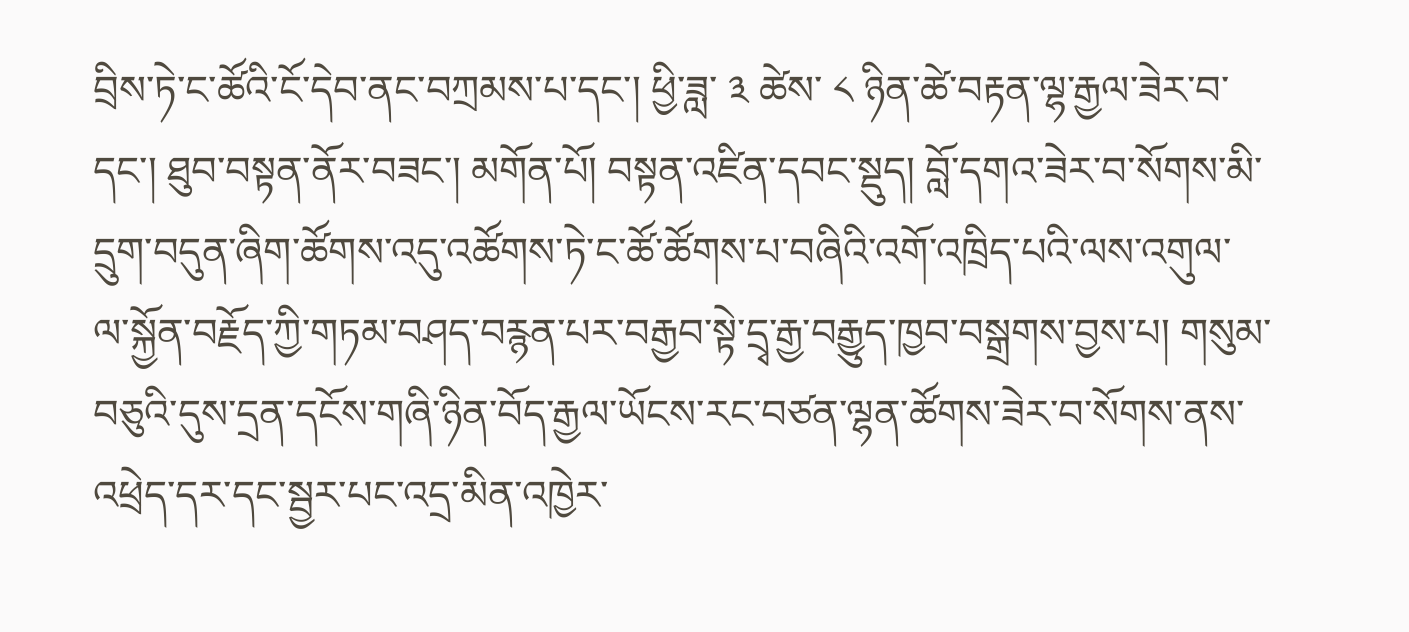བྲིས་ཏེ་ང་ཚོའི་ངོ་དེབ་ནང་བཀྲམས་པ་དང་། ཕྱི་ཟླ་ ༣ ཚེས་ ༨ ཉིན་ཚེ་བརྟན་ལྷ་རྒྱལ་ཟེར་བ་དང་། ཐུབ་བསྟན་ནོར་བཟང་། མགོན་པོ། བསྟན་འཛིན་དབང་སྡུད། བློ་དགའ་ཟེར་བ་སོགས་མི་དྲུག་བདུན་ཞིག་ཚོགས་འདུ་འཚོགས་ཏེ་ང་ཚོ་ཚོགས་པ་བཞིའི་འགོ་འཁྲིད་པའི་ལས་འགུལ་ལ་སྐྱོན་བརྗོད་ཀྱི་གཏམ་བཤད་བརྙན་པར་བརྒྱབ་སྟེ་དྲྭ་རྒྱ་བརྒྱུད་ཁྱབ་བསྒྲགས་བྱས་པ། གསུམ་བཅུའི་དུས་དྲན་དངོས་གཞི་ཉིན་བོད་རྒྱལ་ཡོངས་རང་བཙན་ལྷན་ཚོགས་ཟེར་བ་སོགས་ནས་འཕྲེད་དར་དང་སྦྱར་པང་འདྲ་མིན་འཁྱེར་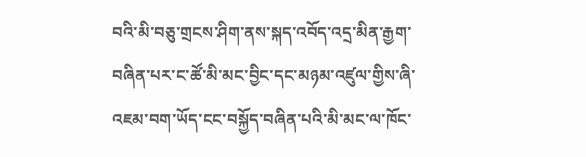བའི་མི་བཅུ་གྲངས་ཤིག་ནས་སྐད་འབོད་འདྲ་མིན་རྒྱག་བཞིན་པར་ང་ཚོ་མི་མང་བྱིང་དང་མཉམ་འཛུལ་གྱིས་ཞི་འཇམ་བག་ཡོད་ངང་བསྐྱོད་བཞིན་པའི་མི་མང་ལ་ཁོང་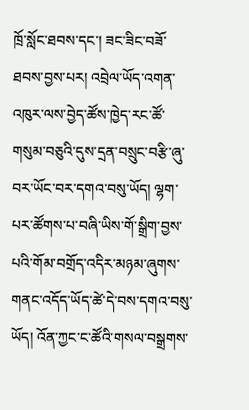ཁྲོ་སློང་ཐབས་དང་། ཟང་ཟིང་བཟོ་ཐབས་བྱས་པར། འབྲེལ་ཡོད་འགན་འཁུར་ལས་བྱེད་ཚོས་ཁྱེད་རང་ཚོ་གསུམ་བཅུའི་དུས་དྲན་བསྲུང་བརྩི་ཞུ་བར་ཡོང་བར་དགའ་བསུ་ཡོད། ལྷག་པར་ཚོགས་པ་བཞི་ཡིས་གོ་སྒྲིག་བྱས་པའི་གོམ་བགྲོད་འདིར་མཉམ་ཞུགས་གནང་འདོད་ཡོད་ཚེ་དེ་བས་དགའ་བསུ་ཡོད། འོན་ཀྱང་ང་ཚོའི་གསལ་བསྒྲགས་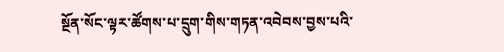སྔོན་སོང་ལྟར་ཚོགས་པ་དྲུག་གིས་གཏན་འབེབས་བྱས་པའི་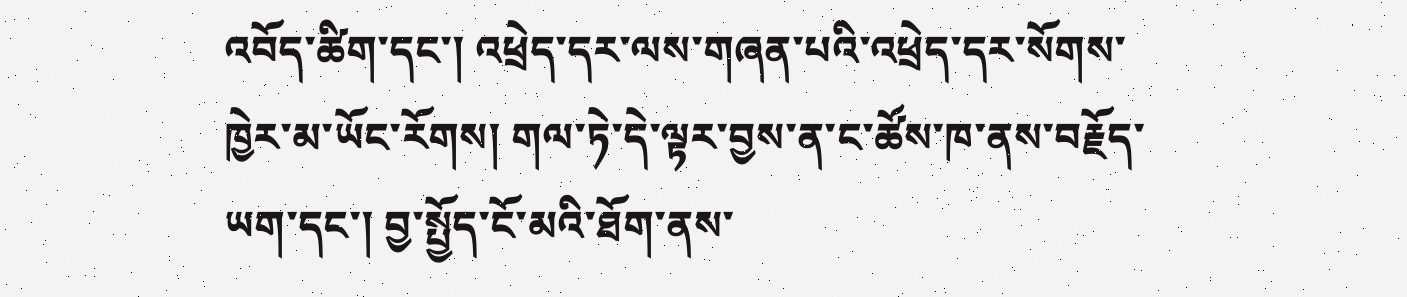འབོད་ཚིག་དང་། འཕྲེད་དར་ལས་གཞན་པའི་འཕྲེད་དར་སོགས་ཁྱེར་མ་ཡོང་རོགས། གལ་ཏེ་དེ་ལྟར་བྱས་ན་ང་ཚོས་ཁ་ནས་བརྗོད་ཡག་དང་། བྱ་སྤྱོད་ངོ་མའི་ཐོག་ནས་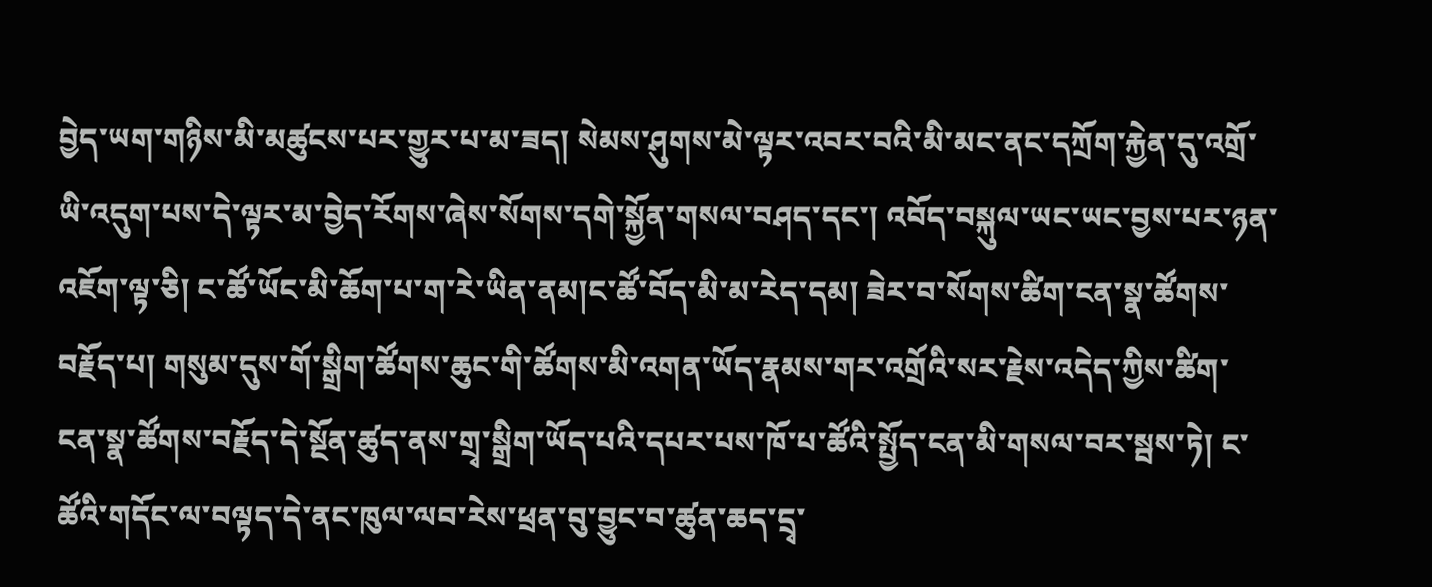བྱེད་ཡག་གཉིས་མི་མཚུངས་པར་གྱུར་པ་མ་ཟད། སེམས་ཤུགས་མེ་ལྟར་འབར་བའི་མི་མང་ནང་དཀྲོག་རྐྱེན་དུ་འགྲོ་ཡི་འདུག་པས་དེ་ལྟར་མ་བྱེད་རོགས་ཞེས་སོགས་དགེ་སྐྱོན་གསལ་བཤད་དང་། འབོད་བསྐུལ་ཡང་ཡང་བྱས་པར་ཉན་འཇོག་ལྟ་ཅི། ང་ཚོ་ཡོང་མི་ཆོག་པ་ག་རེ་ཡིན་ནམ།ང་ཚོ་བོད་མི་མ་རེད་དམ། ཟེར་བ་སོགས་ཚིག་ངན་སྣ་ཚོགས་བརྗོད་པ། གསུམ་དུས་གོ་སྒྲིག་ཚོགས་ཆུང་གི་ཚོགས་མི་འགན་ཡོད་རྣམས་གར་འགྲོའི་སར་རྗེས་འདེད་ཀྱིས་ཚིག་ངན་སྣ་ཚོགས་བརྗོད་དེ་སྔོན་ཚུད་ནས་གྲྭ་སྒྲིག་ཡོད་པའི་དཔར་པས་ཁོ་པ་ཚོའི་སྤྱོད་ངན་མི་གསལ་བར་སྦས་ཏེ། ང་ཚོའི་གདོང་ལ་བལྟད་དེ་ནང་ཁུལ་ལབ་རེས་ཕྲན་བུ་བྱུང་བ་ཚུན་ཆད་དྲྭ་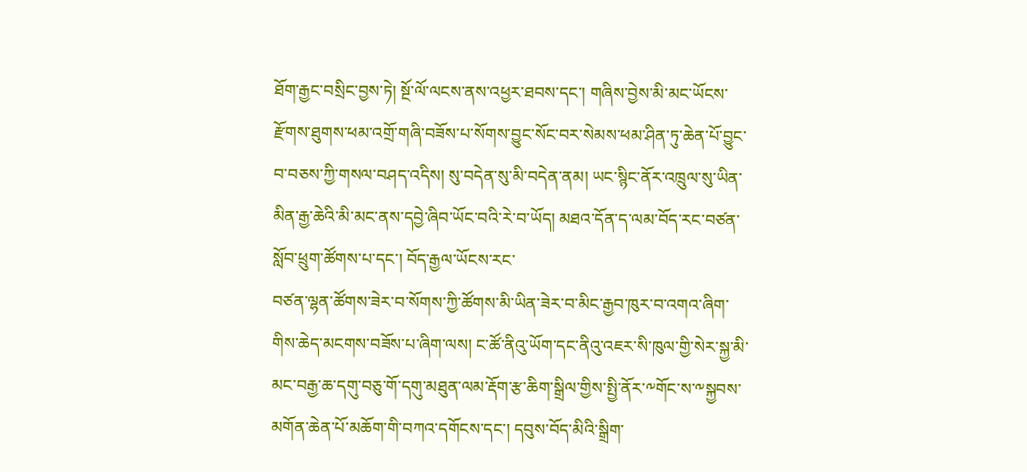ཐོག་རྒྱང་བསྲིང་བྱས་ཏེ། སྔོ་ལོ་ལངས་ནས་འཕྱར་ཐབས་དང་། གཞིས་བྱེས་མི་མང་ཡོངས་རྫོགས་ཐུགས་ཕམ་འགྲོ་གཞི་བཟོས་པ་སོགས་བྱུང་སོང་བར་སེམས་ཕམ་ཤིན་ཏུ་ཆེན་པོ་བྱུང་བ་བཅས་ཀྱི་གསལ་བཤད་འདིས། སུ་བདེན་སུ་མི་བདེན་ནམ། ཡང་སྙིང་ནོར་འཁྲུལ་སུ་ཡིན་མིན་རྒྱ་ཆེའི་མི་མང་ནས་དབྱེ་ཞིབ་ཡོང་བའི་རེ་བ་ཡོད། མཐའ་དོན་ད་ལམ་བོད་རང་བཙན་སློབ་ཕྲུག་ཚོགས་པ་དང་། བོད་རྒྱལ་ཡོངས་རང་
བཙན་ལྷན་ཚོགས་ཟེར་བ་སོགས་ཀྱི་ཚོགས་མི་ཡིན་ཟེར་བ་མིང་རྒྱབ་ཁུར་བ་འགའ་ཞིག་གིས་ཆེད་མངགས་བཟོས་པ་ཞིག་ལས། ང་ཚོ་ནིའུ་ཡོག་དང་ནིའུ་འཇར་སི་ཁུལ་གྱི་སེར་སྐྱ་མི་མང་བརྒྱ་ཆ་དགུ་བཅུ་གོ་དགུ་མཐུན་ལམ་རྡོག་རྩ་ཆིག་སྒྲིལ་གྱིས་སྤྱི་ནོར་༸གོང་ས་༸སྐྱབས་མགོན་ཆེན་པོ་མཆོག་གི་བཀའ་དགོངས་དང་། དབུས་བོད་མིའི་སྒྲིག་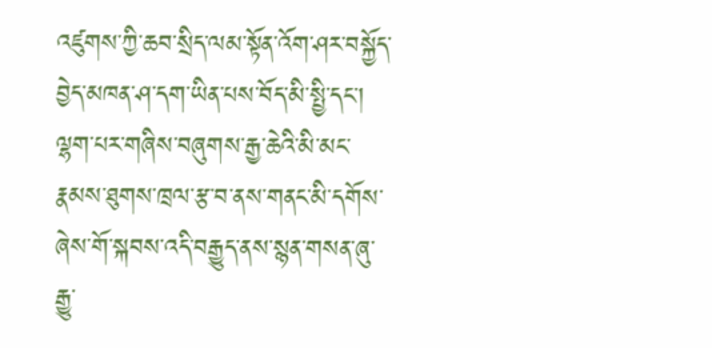འཛུགས་ཀྱི་ཆབ་སྲིད་ལམ་སྟོན་འོག་ཤར་བསྐྱོད་བྱེད་མཁན་ཤ་དག་ཡིན་པས་བོད་མི་སྤྱི་དང་། ལྷག་པར་གཞིས་བཞུགས་རྒྱ་ཆེའི་མི་མང་རྣམས་ཐུགས་ཁྲལ་རྩ་བ་ནས་གནང་མི་དགོས་ཞེས་གོ་སྐབས་འདི་བརྒྱུད་ནས་སྙན་གསན་ཞུ་རྒྱུ་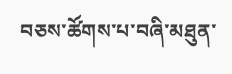བཅས་ཚོགས་པ་བཞི་མཐུན་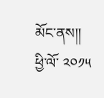མོང་ནས།།
ཕྱི་ལོ་ ༢༠༡༥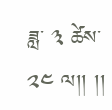ཟླ་ ༣ ཚེས་ ༢༤ ལ།། །།